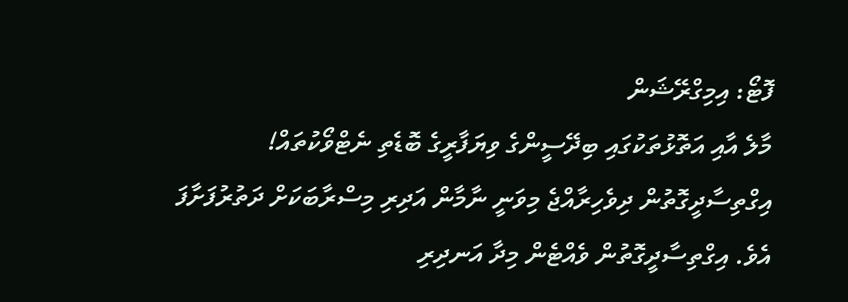ފޮޓޯ: އިމިގްރޭޝަން
މާލެ އާއި އަތޮޅުތަކުގައި ބިދޭސީންގެ ވިޔަފާރީގެ ބޮޑެތި ނެޓްވޯކުތައް!
އިގްތިސާދީގޮތުން ދިވެހިރާއްޖެ މިވަނީ ނާމާން އަދިރި މިސްރާބަކަށް ދަތުރުފަށާފަ އެވެ. އިގްތިސާދީގޮތުން ވެއްޓެން މިދާ އަނދިރި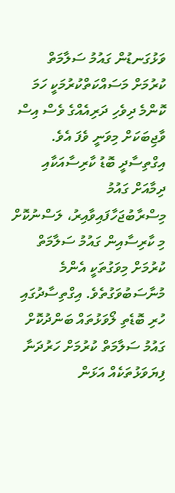ވަޅުގަނޑުން ގައުމު ސަލާމަތް ކުރުމަށް މަސައްކަތްކުރުމަކީ ހަމަ ކޮންމެ ދިވެހި ދަރިއެއްގެ ވެސް އިސް ވާޖިބަކަށް މިވަނީ ވެފަ އެވެ.
އިގްތިސާދީ ބޮޑު ކާރިސާއަކާއި ދިމާއަށް ގައުމު މިސްރާބުޖަހާފައިވާއިރު، ލަސްނުކޮށް މި ކާރިސާއިން ގައުމު ސަލާމަތް ކުރުމަށް މިވަގުތަކީ އެންމެ މުނާސަބުވަގުތެވެ. އިގްތިސާދުގައި ހުރި ބޮޑެތި ލޯވަޅުތައް ބަންދުކޮށް ގައުމު ސަލާމަތް ކުރުމަށް ހަރުދަނާ ފިޔަވަޅުތަކެއް އަޅަން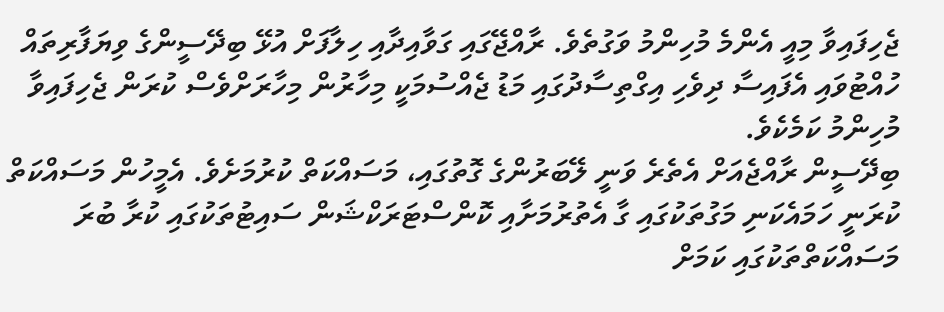ޖެހިފައިވާ މިއީ އެންމެ މުހިންމު ވަގުތެވެ. ރާއްޖޭގައި ގަވާއިދާއި ހިލާފަށް އުޅޭ ބިދޭސީންގެ ވިޔަފާރިތައް ހުއްޓުވައި އެފައިސާ ދިވެހި އިގްތިސާދުގައި މަޑު ޖެއްސުމަކީ މިހާރުން މިހާރަށްވެސް ކުރަން ޖެހިފައިވާ މުހިންމު ކަމެކެވެ.
ބިދޭސީން ރާއްޖެއަށް އެތެރެ ވަނީ ލޭބަރުންގެ ގޮތުގައި، މަސައްކަތް ކުރުމަށެވެ. އެމީހުން މަސައްކަތް ކުރަނީ ހަމައެކަނި މަގުތަކުގައި ގާ އެތުރުމަށާއި ކޮންސްޓަރަކްޝަން ސައިޓުތަކުގައި ކުރާ ބުރަ މަސައްކަތްތަކުގައި ކަމަށް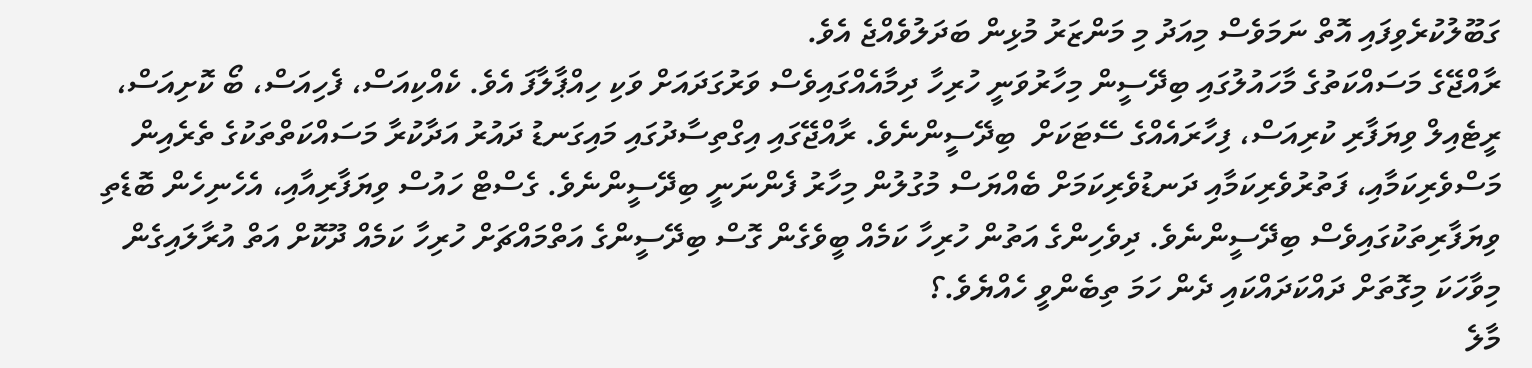ގަބޫލުކުރެވިފައި އޮތް ނަމަވެސް މިއަދު މި މަންޒަރު މުޅިން ބަދަލުވެއްޖެ އެވެ.
ރާއްޖޭގެ މަސައްކަތުގެ މާހައުލުގައި ބިދޭސީން މިހާރުވަނީ ހުރިހާ ދިމާއެއްގައިވެސް ވަރުގަދައަށް ވަކި ހިއްޕާލާފަ އެވެ. ކެއްކިއަސް، ފެހިއަސް، ބޯ ކޮށިއަސް، ރީޓެއިލް ވިޔަފާރި ކުރިއަސް، ފިހާރައެއްގެ ސޭޓަކަށް  ބިދޭސީންނެވެ. ރާއްޖޭގައި އިގްތިސާދުގައި މައިގަނޑު ދައުރު އަދާކުރާ މަސައްކަތްތަކުގެ ތެރެއިން މަސްވެރިކަމާއި، ފަތުރުވެރިކަމާއި ދަނޑުވެރިކަމަށް ބެއްޔަސް މުގުލުން މިހާރު ފެންނަނީ ބިދޭސީންނެވެ. ގެސްޓް ހައުސް ވިޔަފާރިއާއި، އެހެނިހެން ބޮޑެތި ވިޔަފާރިތަކުގައިވެސް ބިދޭސީންނެވެ. ދިވެހިންގެ އަތުން ހުރިހާ ކަމެއް ބީވެގެން ގޮސް ބިދޭސީންގެ އަތްމައްޗަށް ހުރިހާ ކަމެއް ދޫކޮށް އަތް އުރާލައިގެން މިވާހަކަ މިގޮތަށް ދައްކަދައްކައި ދެން ހަމަ ތިބެންވީ ހެއްޔެވެ.؟
މާލެ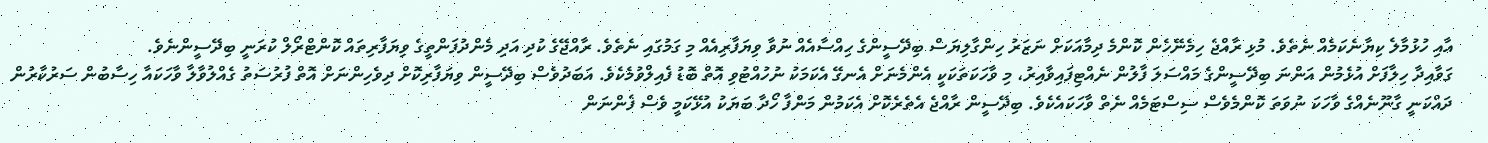އާއި ހުޅުމާލެ ކިޔާނެކަމެއް ނެތެވެ. މުޅި ރާއްޖެ ހިމެނޭހެން ކޮންމެ ދިމާއަކަށް ނަޒަރު ހިންގާލިޔަސް ބިދޭސީންގެ ހިއްސާއެއް ނުވާ ވިޔަފާރިއެއް މި ގަމުގައި ނެތެވެ. ރާއްޖޭގެ ކުދި އަދި މެންދުފަންތީގެ ވިޔަފާރިތައް ކޮންޓްރޯލް ކުރަނީ ބިދޭސީންނެވެ.
ގަވާއިދާ ހިލާފަށް އުޅެމުން އަންނަ ބިދޭސީންގެ މައްސަލަ ފާލުން ނެއްޓިފައިވާއިރު، މި ވާހަކަތަކަކީ އެންމެނަށް އެނގޭ އެކަމަކު ނުހުއްޓުވި އޮތް ބޮޑު ފެއިލްވުމެކެވެ. އަބަދުވެސް ބިދޭސީން ވިޔަފާރިކޮށް ދިވެހިންނަށް އޮތް ފުރުސަތު ގެއްލުވާލާ ވާހަކައާ ހިސާބުން ސަރުކާރުން ދައްކަނީ ގާނޫނެއްގެ ވާހަކަ ނުވަތަ ކޮންމެވެސް ސިސްޓަމެއް ނެތް ވާހަކައެކެވެ. ބިދޭސީން ރާއްޖެ އެތެރެކޮށް އެކަމުން މަންފާ ހޯދާ ބަޔަކު އުޅޭކަމީ ވެސް ފެންނަން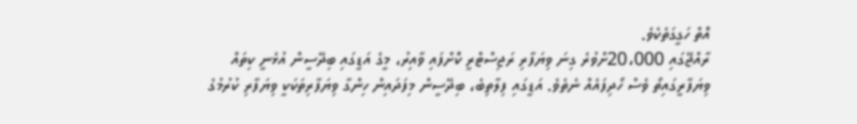އޮތް ހަގީގަތެކެވެ.
ރާއްޖޭގައި 20،000ށްވުރެ ގިނަ ވިޔަފާރި ރަޖިސްޓްރީ ކޮށްފައި ވާއިރު، މީގެ އަޑީގައި ބިދޭސީން އުޅެނީ ކިތައް ވިޔަފާރީގައިތޯ ވެސް ހޯދިފައެއް ނެތެވެ. އަޑީގައި ފިލާތިބެ، ބިދޭސީން މިފަދައިން ހިންގާ ވިޔަފާރިތަކަކީ ވިޔަފާރި ކުރުމުގެ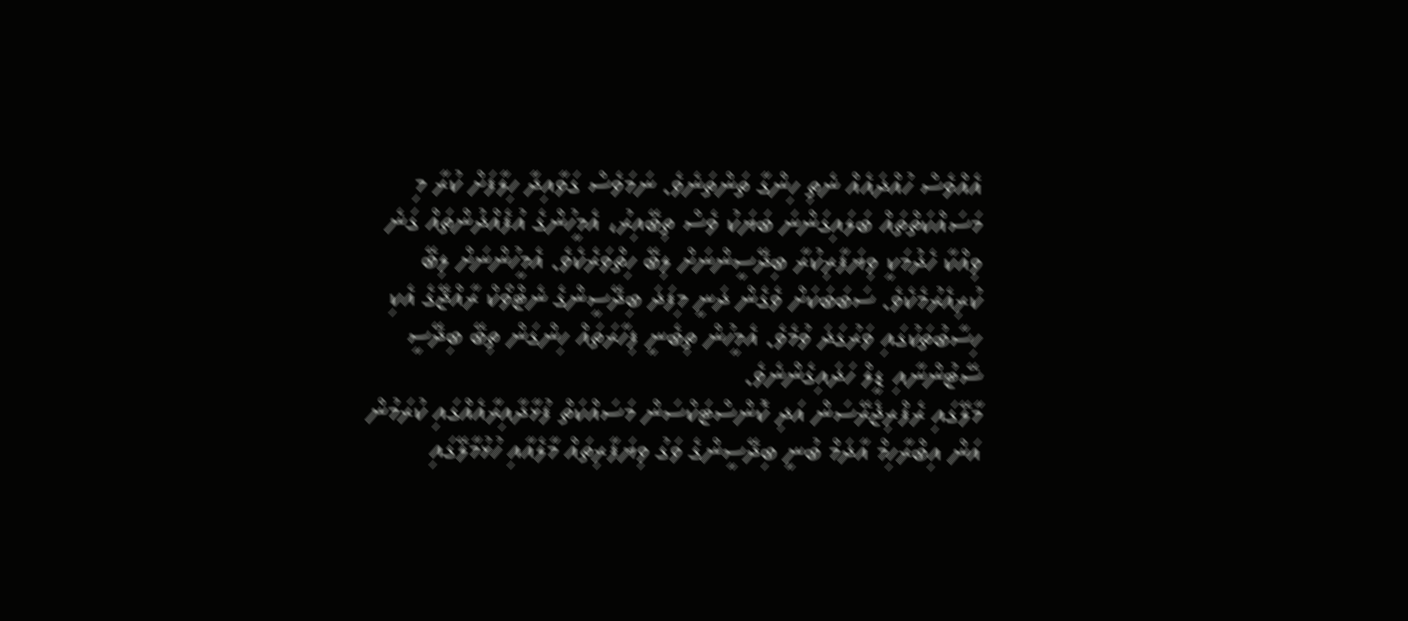އެއްވެސް ހުއްދައެއް ނެތި ހިންގާ ތަންތަނެވެ. ނަމަވެސް ގަވާއިދާ ހިލާފަށް ކުރާ މި މަސައްކަތްތައް ބަލައިގަންނަ ބަޔަކު ވެސް ތިބޭއިރު، އެމީހުންގެ އުފެއްދުންތައް ގަނެ ވިއްކާ ހެދުމަކީ ވިޔަފާރިކުރާ ބިދޭސީންނަށް ލިބޭ ހިތްވަރެކެވެ. އެމީހުންނަށް ލިބޭ ކުރިއެރުމެކެވެ. ސަބަބަކަށް ވެގެން ދަނީ މިފަދަ ބިދޭސީންގެ ނެޓްވޯކް ރާއްޖޭގެ އެކި ހިސާބުތަކުގައި ވަރުގަދަ ވުމެވެ. އެމީހުން ތިބެނީ ފިހާރަތައް ހިންގަން ތިބޭ ބިދޭސީ ސޭޓުންނާއި ޑީލް ހަދައިގެންނެވެ.
މާލޭގައި ރެފްރިޖެރޭސަން އަދި ކޮންސްޓަކްސަން މަސައްކަތް ފުޅާދާއިރާއެއްގައި ކުރަމުން އަން އިބްރާހިމް އާދަމް ބުނީ ބިދޭސީންގެ ވަގު ވިޔަފާރިތައް މާލެއާއި ހުޅުމާލޭގައި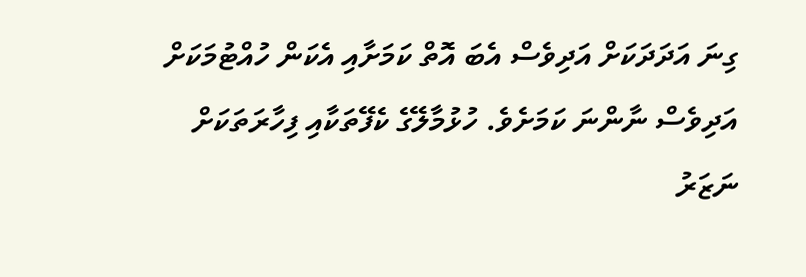ގިނަ އަދަދަކަށް އަދިވެސް އެބަ އޮތް ކަމަށާއި އެކަން ހުއްޓުމަކަށް އަދިވެސް ނާންނަ ކަމަށެވެ. ހުޅުމާލޭގެ ކެފޭތަކާއި ފިހާރަތަކަށް ނަޒަރު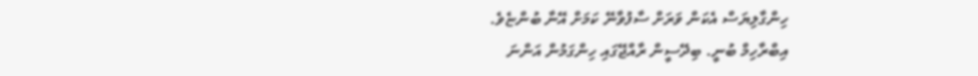ހިންގާލިޔަސް އެކަން ވަރަށް ސާފުވާނޭ ކަމަށް އޭނާ ބުންޏެވެ.
އިބްރާހިމް ބުނީ. ބިދޭސީން ރާއްޖޭގައި ހިންގަމުން އަންނަ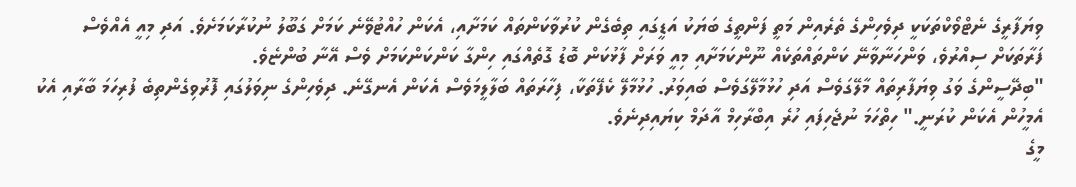ވިޔަފާރީގެ ނެޓްވޯކްތަކަކީ ދިވެހިންގެ ތެރެއިން މަތީ ފަންތީގެ ބަޔަކު އަޑީގައި ތިބެގެން ކުރުވާކަންތައް ކަމަށާއި، އެކަން ހުއްޓުވޭނެ ކަމަށް ގަބޫލު ނުކުރާކަމަށެވެ. އަދި މިއީ އެއްވެސް ފަރާތަކަށް ސިއްރުވެ، ވަންހަނާވާނޭ ކަންތައްތަކެއް ނޫންކަމަށާއި މިއީ ވަރަށް ފާޅުކަން ބޮޑު ގޮތެއްގައި ހިންގާ ކަންކަންކަމަށް ވެސް އޭނާ ބުންޏެވެ.
"ބިދޭސީންގެ ވަގު ވިޔަފާރިތައް މާލޭގަވެސް އަދި ހުޅުމާލޭގަވެސް ބައިވަރު. ހުޅުމާލޭ ކެފޭތަކާ، ފިހާރަތައް ބަލާލީމަވެސް އެކަން އެނގޭނެ. ދިވެހިންގެ ނިވަލުގައި ފޮރުވިގެންތިބެ ފުރިހަމަ ބާރާއި އެކު އެމީހުން އެކަން ކުރަނީ." ހިތްހަމަ ނުޖެހިފައި ހުރެ އިބްރާހިމް އާދަމް ކިޔައިދިނެވެ.
މީގެ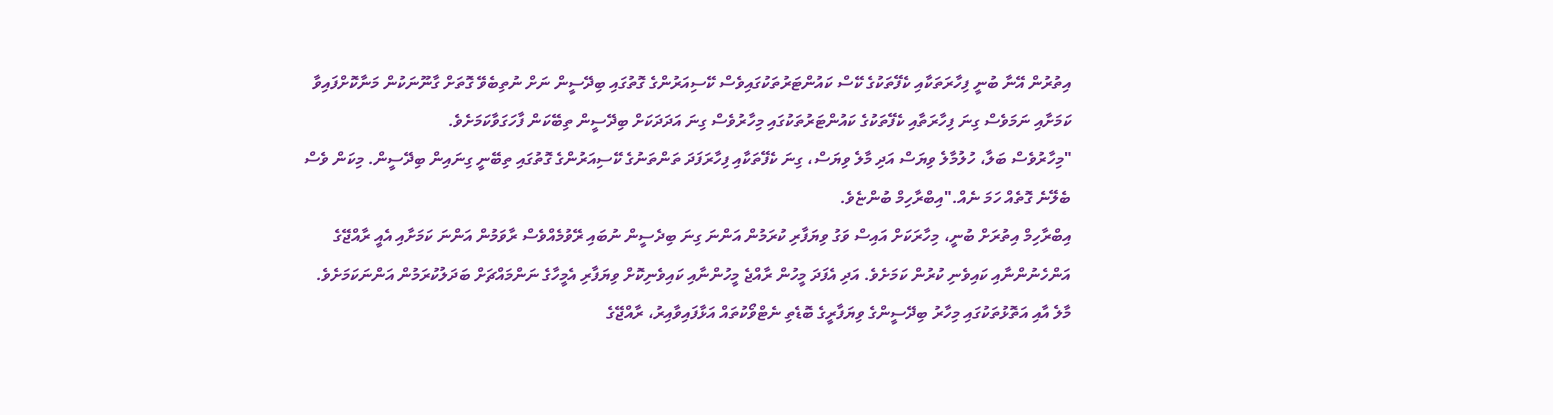އިތުރުން އޭނާ ބުނީ ފިހާރަތަކާއި ކެފޭތަކުގެ ކޭސް ކައުންޓަރުތަކުގައިވެސް ކޭސިއަރުންގެ ގޮތުގައި ބިދޭސީން ނަށް ނުތިބެވޭ ގޮތަށް ގާނޫނަކުން މަނާކޮށްފައިވާ ކަމަށާއި ނަމަވެސް ގިނަ ފިހާރަތާއި ކެފޭތަކުގެ ކައުންޓަރުތަކުގައި މިހާރުވެސް ގިނަ އަދަދަކަށް ބިދޭސީން ތިބޭކަން ފާހަގަވާކަމަށެވެ.
"މިހާރުވެސް ބަލާ، ހުލުމާލެ ވިޔަސް އަދި މާލެ ވިޔަސް، ގިނަ ކެފޭތަކާއި ފިހާރަފަދަ ތަންތަނުގެ ކޭސިއަރުންގެ ގޮތުގައި ތިބޭނީ ގިނައިން ބިދޭސީން. މިކަން ވެސް ބެލޭނެ ގޮތެއް ހަމަ ނެއް."އިބްރާހިމް ބުންޏެވެ.
އިބްރާހިމް އިތުރަށް ބުނީ، މިހާރަކަށް އައިސް ވަގު ވިޔަފާރި ކުރަމުން އަންނަ ގިނަ ބިދެސީން ނުބައި ރޭވުމެއްވެސް ރާވަމުން އަންނަ ކަމަށާއި އެއީ ރާއްޖޭގެ އަންހެނުންނާއި ކައިވެނި ކުރުން ކަމަށެވެ. އަދި އެފަދަ މީހުން ރާއްޖެ މީހުންނާއި ކައިވެނިކޮށް ވިޔަފާރި އެމީހާގެ ނަންމައްޗަށް ބަދަލުކުރަމުން އަންނަކަމަށެވެ.
މާލެ އާއި އަތޮޅުތަކުގައި މިހާރު ބިދޭސީންގެ ވިޔަފާރީގެ ބޮޑެތި ނެޓްވޯކުތައް އަޅާފައިވާއިރު، ރާއްޖޭގެ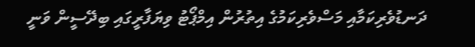ދަނޑުވެރިކަމާއި މަސްވެރިކަމުގެ އިތުރުން އިމްޕޯޓު ވިޔަފާރީގައި ބިދޭސީން ވަނީ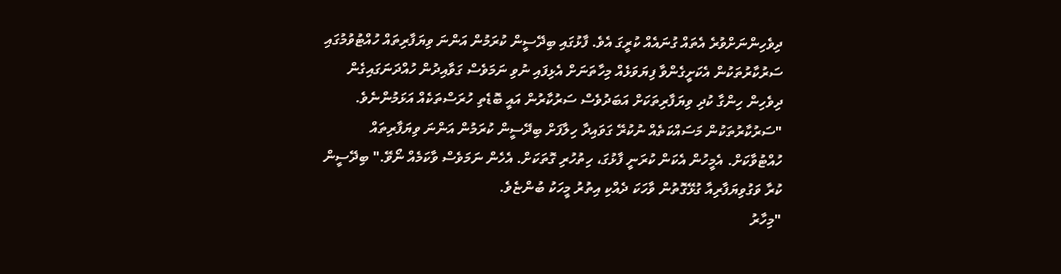ދިވެހިންނަށްވުރެ އެތައް ގުނައެއް ކުރީގަ އެވެ. ފާޅުގައި ބިދޭސީން ކުރަމުން އަންނަ ވިޔަފާރިތައް ހުއްޓުވުމުގައި ސަރުކާރުތަކުން އެކަށީގެންވާ ފިޔަވަޅެއް މިހާތަނަށް އެޅިފައި ނުވި ނަމަވެސް ގަވާއިދުން ހުއްދަނަގައިގެން ދިވެހިން ހިންގާ ކުދި ވިޔަފާރިތަކަށް އަބަދުވެސް ސަރުކާރުން އައީ ބޮޑެތި ހުރަސްތަކެއް އަޅަމުންނެވެ.
"ސަރުކާރުތަކުން މަސައްކަތެއް ނުކުރޭ ގަވައިދާ ހިލާފަށް ބިދޭސީން ކުރަމުން އަންނަ ވިޔަފާރިތައް ހުއްޓުވާކަށް. އެމީހުން އެކަން ކުރަނީ ފާޅުގަ، ހިތުހުރި ގޮތަކަށް. އެހެން ނަމަވެސް ވާކަމެއް ނޯވޭ." ބިދޭސީން ކުރާ ވަގުވިޔަފާރިއާ ގުޅޭގޮތުން ވާހަކަ ދެއްކި އިތުރު މީހަކު ބުންޏެވެ.
"މިހާރު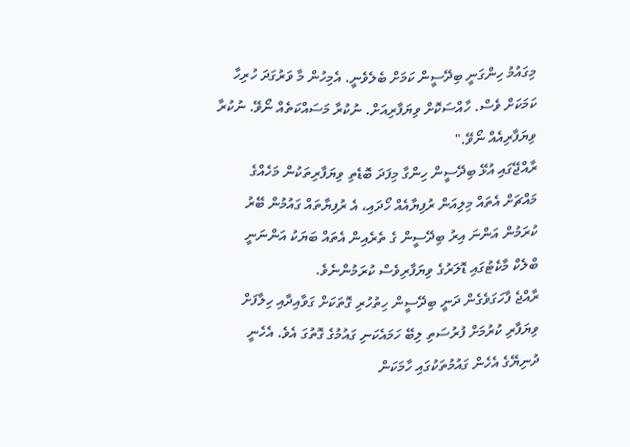މިގައުމު ހިންގަނީ ބިދޭސީން ކަމަށް ބެލެވެނީ. އެމިހުން މާ ވަރުގަދަ ހުރިހާ ކަމަކަށް ވެސް. ހާއްސަކޮށް ވިޔަފާރިއަށް. ނުކުރާ މަސައްކަތެއް ނޯވޭ. ނުކުރާ ވިޔަފާރިއެއް ނޯވޭ."
ރާއްޖޭގައި އުޅޭ ބިދޭސީން ހިންގާ މިފަދަ ބޮޑެތި ވިޔަފާރިތަކުން މަހެއްގެ މައްޗަށް އެތައް މިލިއަން ރުފިޔާއެއް ހޯދައި، އެ ރުފިޔާތައް ގައުމުން ބޭރު ކުރަމުން އަންނަ އިރު ބިދޭސީން ގެ ތެރެއިން އެތައް ބަޔަކު އަންނަނީ ބްލެކް މާކެޓުގައި ޑޮލަރުގެ ވިޔަފާރިވެސް ކުރަމުންނެވެ.
ރާއްޖެ ފާހަގަވެގެން ދަނީ ބިދޭސީން ހިތުހުރި ގޮތަކަށް ގަވާއިދާއި ހިލާފަށް ވިޔަފާރި ކުރުމަށް ފުރުސަތި ލިބޭ ހަމައެކަނި ގައުމުގެ ގޮތުގަ އެވެ. އެހެނީ ދުނިޔޭގެ އެހެން ގައުމުތަކުގައި ހާމަކަން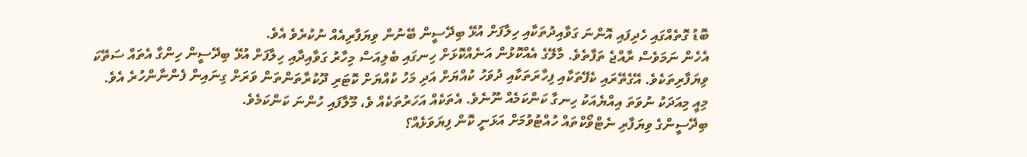ބޮޑު ގޮތެއްގައި ހެދިފައި އޮންނަ ގަވާއިދުތަކާއި ހިލާފަށް އުޅޭ ބިދޭސީން ބޭނުން ވިޔަފާރިއެއް ނުކުރެވެ އެވެ.
އެހެން ނަމަވެސް ރާއްޖެ ތަފާތެވެ. މާލޭގެ އެއްކޮޅުން އަނެއްކޮޅަށް ހިނގައި ބެލިއަސް މިހާރު ގަވާއިދާއި ހިލާފަށް އުޅޭ ބިދޭސީން ހިންގާ އެތައް ސަތޭކަ ވިޔަފާރިތަކެވެ. އޭގެތޭރައި ކެފޭތަކާއި ފިހާރަތަކާއި ދުވަހު ކުއްޔަށް އަދި މަހު ކުއްޔަށް ކޮޓަރި ދޫކުރާތަންތަން ވަރަށް ގިނައިން ފެންނާންހުރެ އެވެ. މިއީ މިއަދަކު ނުވަތަ އިއްޔެއަކު ހިނގާ ކަންކަމެއް ނޫނެވެ. އެތަކެއް އަހަރުތަކެއް ވެ، މޫލާފައި ހުންނަ ކަންކަމެވެ.
ބިދޭސީންގެ ވިޔަފާރި ނެޓްވޯކްތައް ހުއްޓުވުމަށް އަޅަނީ ކޮން ފިޔަވަޅެއް؟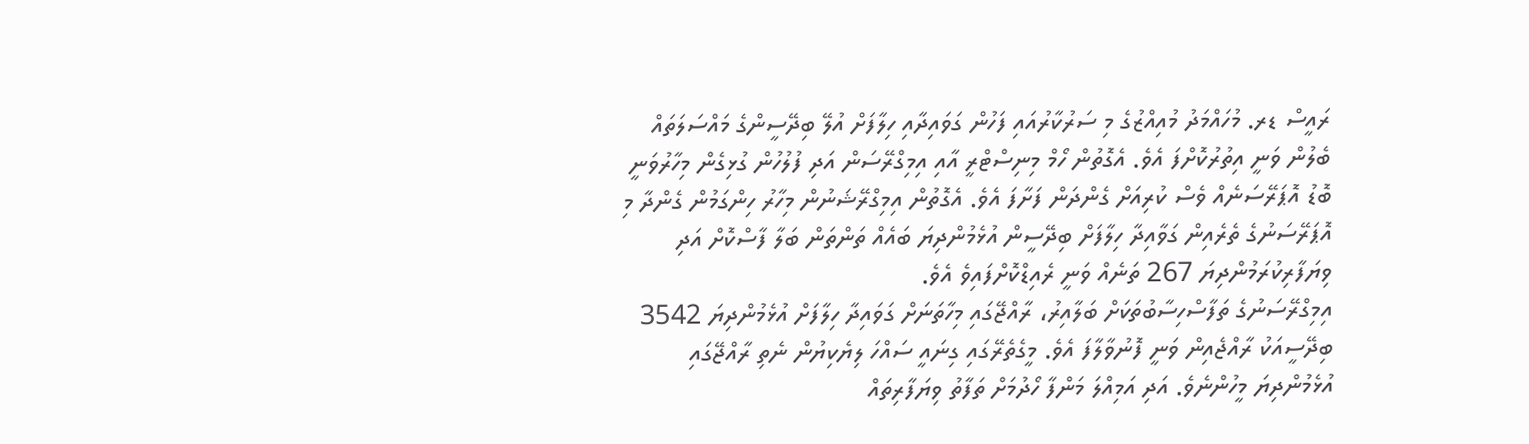ރައީސް ޑރ. މުހައްމަދު މުއިއްޒުގެ މި ސަރުކާރުއައި ފަހުން ގަވައިދާއި ހިލާފަށް އުލޭ ބިދޭސީންގެ މައްސަލަތައް ބެލުން ވަނީ އިތުރުކޮށްފަ އެވެ. އެގޮތުން ހޯމް މިނިސްޓްރީ އާއި އިމިގްރޭސަން އަދި ފުލުހުން ގުޅިގެން މިހާރުވަނީ ބޮޑު އޮޕަރޭސަނެއް ވެސް ކުރިއަށް ގެންދަން ފަށާފަ އެވެ. އެގޮތުން އިމިގްރޭޝަނުން މިހާރު ހިންގަމުން ގެންދާ މި އޮޕަރޭސަނުގެ ތެރެއިން ގަވާއިދާ ހިލާފަށް ބިދޭސީން އުޅެމުންދިޔަ ބައެއް ތަންތަން ބަލާ ފާސްކޮށް އަދި ވިޔަފާރިކުރަމުންދިޔަ 267 ތަނެއް ވަނީ ރެއިޑްކޮށްފައިވެ އެވެ.
އިމިގްރޭސަނުގެ ތަފާސްހިސާބުތަކަށް ބަލާއިރު، ރާއްޖޭގައި މިހާތަނަށް ގަވައިދާ ހިލާފަށް އުޅެމުންދިޔަ 3542 ބިދޭސީއަކު ރާއްޖެއިން ވަނީ ފޮނުވާލާފަ އެވެ. މީގެތެރޭގައި ގިނައީ ސައްހަ ލިޔެކިޔުން ނެތި ރާއްޖޭގައި އުޅެމުންދިޔަ މީހުންނެވެ. އަދި އަމިއްލަ މަންފާ ހޯދުމަށް ތަފާތު ވިޔަފާރިތައް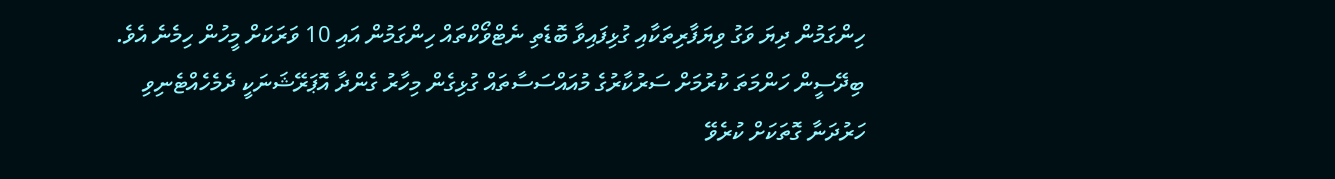ހިންގަމުން ދިޔަ ވަގު ވިޔަފާރިތަކާއި ގުޅިފައިވާ ބޮޑެތި ނެޓްވޯކްތައް ހިންގަމުން އައި 10 ވަރަކަށް މީހުން ހިމެނެ އެވެ.
ބިދޭސީން ހަންމަތަ ކުރުމަށް ސަރުކާރުގެ މުއައްސަސާތައް ގުޅިގެން މިހާރު ގެންދާ އޮޕަރޭޝަނަކީ ދެމެހެއްޓެނިވި ހަރުދަނާ ގޮތަކަށް ކުރެވޭ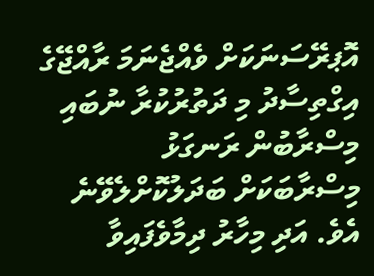އޮޕރޭސަނަކަށް ވެއްޖެނަމަ ރާއްޖޭގެ އިގްތިސާދު މި ދަތުރުކުރާ ނުބައި މިސްރާބުން ރަނގަޅު މިސްރާބަކަށް ބަދަލުކޮށްލެވޭނެ އެވެ. އަދި މިހާރު ދިމާވެފައިވާ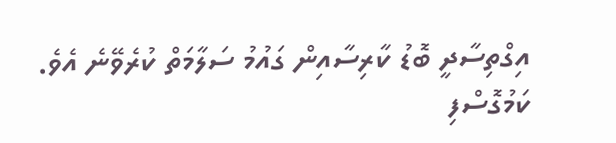އިގްތިސާދީ ބޮޑު ކާރިސާއިން ގައުމު ސަލާމަތް ކުރެވޭނެ އެވެ.
ކަމުގޮސްފި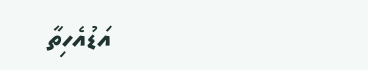އަޑުއެހިތާ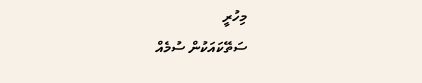މިހުރީ
ސަތޭކައަކުން ސުމެއް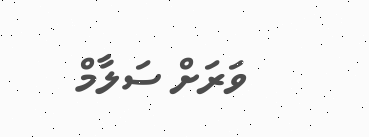ވަރަށް ސަލާމް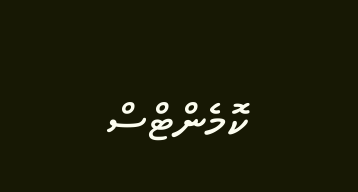ކޮމެންޓްސް